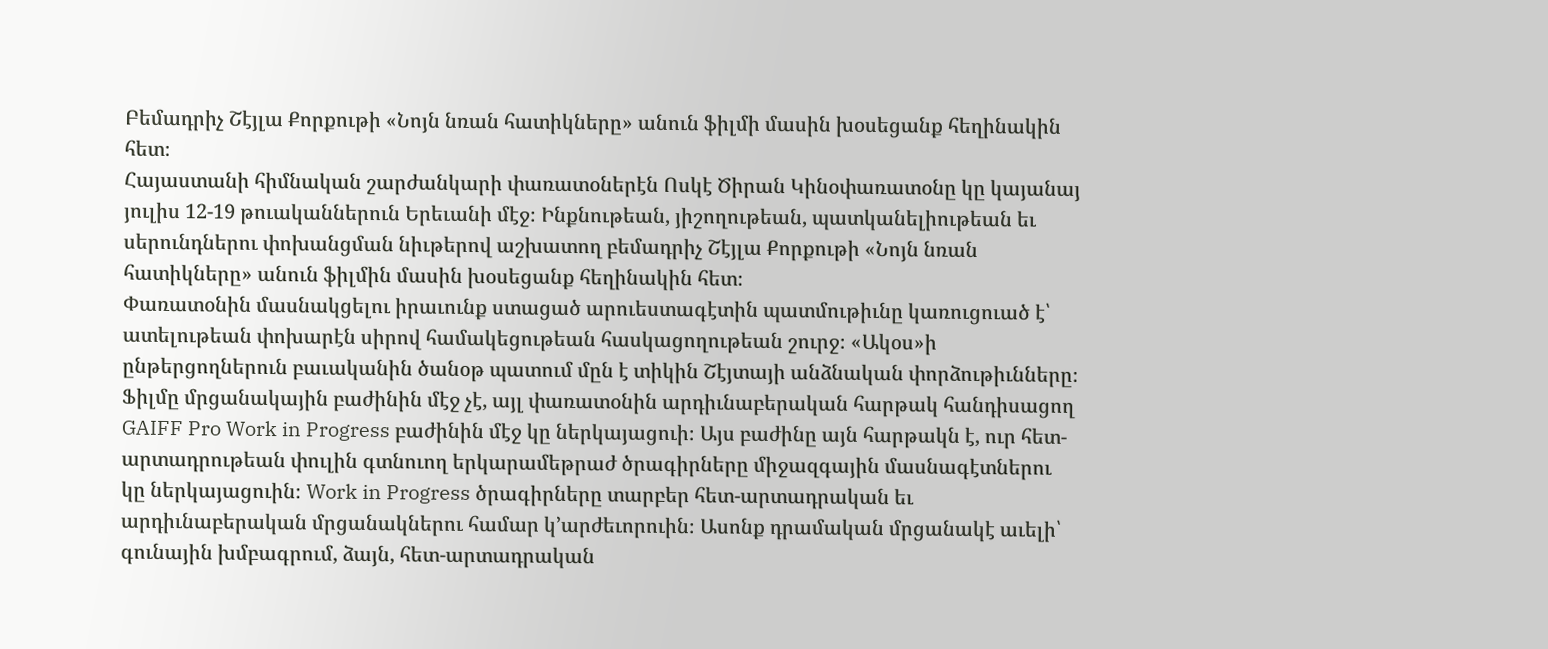Բեմադրիչ Շէյլա Քորքութի «Նոյն նռան հատիկները» անուն ֆիլմի մասին խօսեցանք հեղինակին հետ։
Հայաստանի հիմնական շարժանկարի փառատօներէն Ոսկէ Ծիրան Կինօփառատօնը կը կայանայ յուլիս 12-19 թուականներուն Երեւանի մէջ։ Ինքնութեան, յիշողութեան, պատկանելիութեան եւ սերունդներու փոխանցման նիւթերով աշխատող բեմադրիչ Շէյլա Քորքութի «Նոյն նռան հատիկները» անուն ֆիլմին մասին խօսեցանք հեղինակին հետ։
Փառատօնին մասնակցելու իրաւունք ստացած արուեստագէտին պատմութիւնը կառուցուած է՝ ատելութեան փոխարէն սիրով համակեցութեան հասկացողութեան շուրջ։ «Ակօս»ի ընթերցողներուն բաւականին ծանօթ պատում մըն է տիկին Շէյտայի անձնական փորձութիւնները։
Ֆիլմը մրցանակային բաժինին մէջ չէ, այլ փառատօնին արդիւնաբերական հարթակ հանդիսացող GAIFF Pro Work in Progress բաժինին մէջ կը ներկայացուի։ Այս բաժինը այն հարթակն է, ուր հետ-արտադրութեան փուլին գտնուող երկարամեթրաժ ծրագիրները միջազգային մասնագէտներու կը ներկայացուին։ Work in Progress ծրագիրները տարբեր հետ-արտադրական եւ արդիւնաբերական մրցանակներու համար կ՚արժեւորուին։ Ասոնք դրամական մրցանակէ աւելի՝ գունային խմբագրում, ձայն, հետ-արտադրական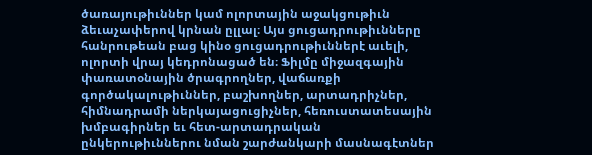ծառայութիւններ կամ ոլորտային աջակցութիւն ձեւաչափերով կրնան ըլլալ։ Այս ցուցադրութիւնները հանրութեան բաց կինօ ցուցադրութիւններէ աւելի, ոլորտի վրայ կեդրոնացած են։ Ֆիլմը միջազգային փառատօնային ծրագրողներ, վաճառքի գործակալութիւններ, բաշխողներ, արտադրիչներ, հիմնադրամի ներկայացուցիչներ, հեռուստատեսային խմբագիրներ եւ հետ-արտադրական ընկերութիւններու նման շարժանկարի մասնագէտներ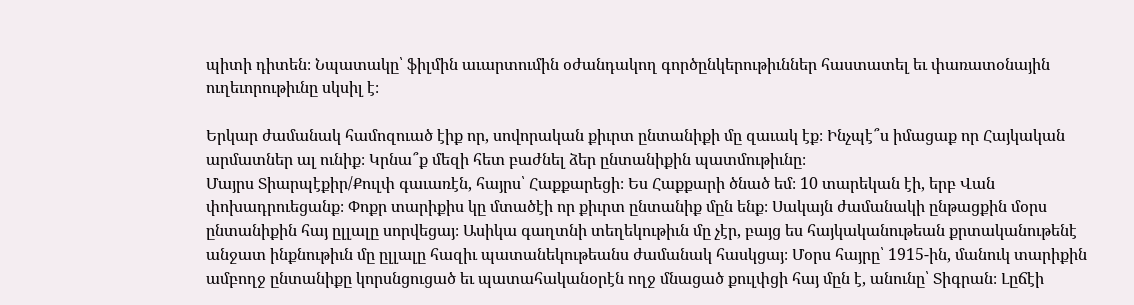պիտի դիտեն։ Նպատակը՝ ֆիլմին աւարտումին օժանդակող գործընկերութիւններ հաստատել եւ փառատօնային ուղեւորութիւնը սկսիլ է։

Երկար ժամանակ համոզուած էիք որ, սովորական քիւրտ ընտանիքի մը զաւակ էք։ Ինչպէ՞ս իմացաք որ Հայկական արմատներ ալ ունիք։ Կրնա՞ք մեզի հետ բաժնել ձեր ընտանիքին պատմութիւնը։
Մայրս Տիարպէքիր/Քուլփ գաւառէն, հայրս՝ Հաքքարեցի։ Ես Հաքքարի ծնած եմ։ 10 տարեկան էի, երբ Վան փոխադրուեցանք։ Փոքր տարիքիս կը մտածէի որ քիւրտ ընտանիք մըն ենք։ Սակայն ժամանակի ընթացքին մօրս ընտանիքին հայ ըլլալը սորվեցայ։ Ասիկա գաղտնի տեղեկութիւն մը չէր, բայց ես հայկականութեան քրտականութենէ անջատ ինքնութիւն մը ըլլալը հազիւ պատանեկութեանս ժամանակ հասկցայ։ Մօրս հայրը՝ 1915-ին, մանուկ տարիքին ամբողջ ընտանիքը կորսնցուցած եւ պատահականօրէն ողջ մնացած քուլփցի հայ մըն է, անունը՝ Տիգրան։ Լըճէի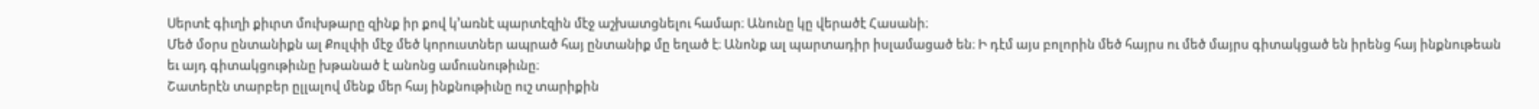Սերտէ գիւղի քիւրտ մուխթարը զինք իր քով կ՚առնէ պարտէզին մէջ աշխատցնելու համար։ Անունը կը վերածէ Հասանի։
Մեծ մօրս ընտանիքն ալ Քուլփի մէջ մեծ կորուստներ ապրած հայ ընտանիք մը եղած է։ Անոնք ալ պարտադիր իսլամացած են։ Ի դէմ այս բոլորին մեծ հայրս ու մեծ մայրս գիտակցած են իրենց հայ ինքնութեան եւ այդ գիտակցութիւնը խթանած է անոնց ամուսնութիւնը։
Շատերէն տարբեր ըլլալով մենք մեր հայ ինքնութիւնը ուշ տարիքին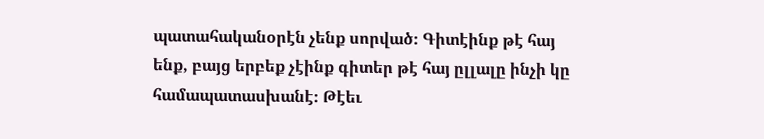պատահականօրէն չենք սորված։ Գիտէինք թէ հայ ենք, բայց երբեք չէինք գիտեր թէ հայ ըլլալը ինչի կը համապատասխանէ։ Թէեւ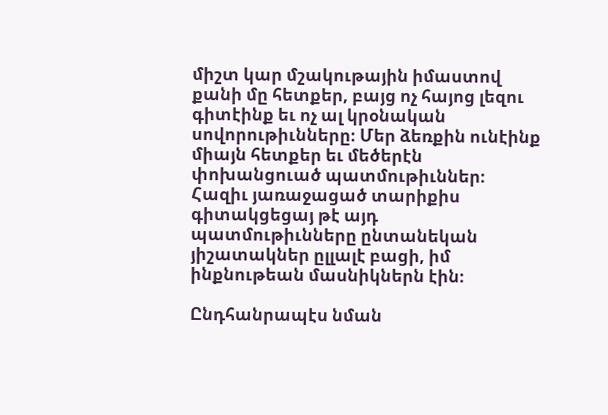միշտ կար մշակութային իմաստով քանի մը հետքեր, բայց ոչ հայոց լեզու գիտէինք եւ ոչ ալ կրօնական սովորութիւնները։ Մեր ձեռքին ունէինք միայն հետքեր եւ մեծերէն փոխանցուած պատմութիւններ։ Հազիւ յառաջացած տարիքիս գիտակցեցայ թէ այդ պատմութիւնները ընտանեկան յիշատակներ ըլլալէ բացի, իմ ինքնութեան մասնիկներն էին։

Ընդհանրապէս նման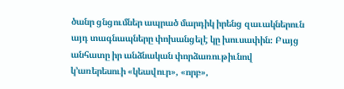ծանր ցնցումներ ապրած մարդիկ իրենց զաւակներուն այդ տագնապները փոխանցելէ կը խուսափին։ Բայց անհատը իր անձնական փորձառութիւնով կ՚առերեսուի «կեավուր», «որբ»,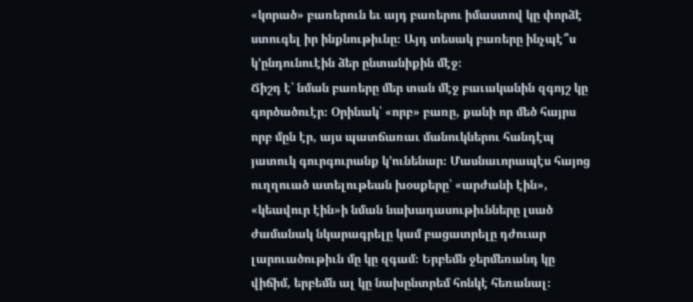«կորած» բառերուն եւ այդ բառերու իմաստով կը փորձէ ստուգել իր ինքնութիւնը։ Այդ տեսակ բառերը ինչպէ՞ս կ՚ընդունուէին ձեր ընտանիքին մէջ։
Ճիշդ է՝ նման բառերը մեր տան մէջ բաւականին զգոյշ կը գործածուէր։ Օրինակ՝ «որբ» բառը, քանի որ մեծ հայրս որբ մըն էր, այս պատճառաւ մանուկներու հանդէպ յատուկ գուրգուրանք կ՚ունենար։ Մասնաւորապէս հայոց ուղղուած ատելութեան խօսքերը՝ «արժանի էին», «կեավուր էին»ի նման նախադասութիւնները լսած ժամանակ նկարագրելը կամ բացատրելը դժուար լարուածութիւն մը կը զգամ։ Երբեմն ջերմեռանդ կը վիճիմ, երբեմն ալ կը նախընտրեմ հոնկէ հեռանալ։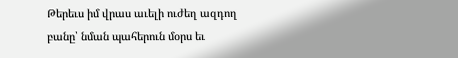Թերեւս իմ վրաս աւելի ուժեղ ազդող բանը՝ նման պահերուն մօրս եւ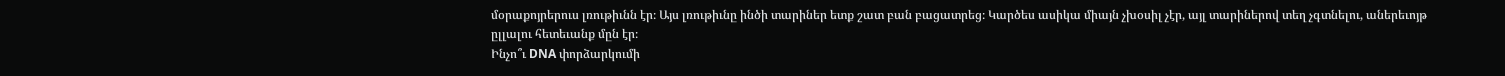մօրաքոյրերուս լռութիւնն էր։ Այս լռութիւնը ինծի տարիներ ետք շատ բան բացատրեց։ Կարծես ասիկա միայն չխօսիլ չէր, այլ տարիներով տեղ չգտնելու, աներեւոյթ ըլլալու հետեւանք մըն էր։
Ինչո՞ւ DNA փորձարկումի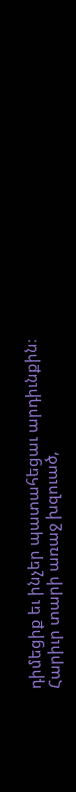դիմեցիք եւ ինչեր պատահեցաւ արդիւնքին։
Հարիւր տարի առաջ խզուած,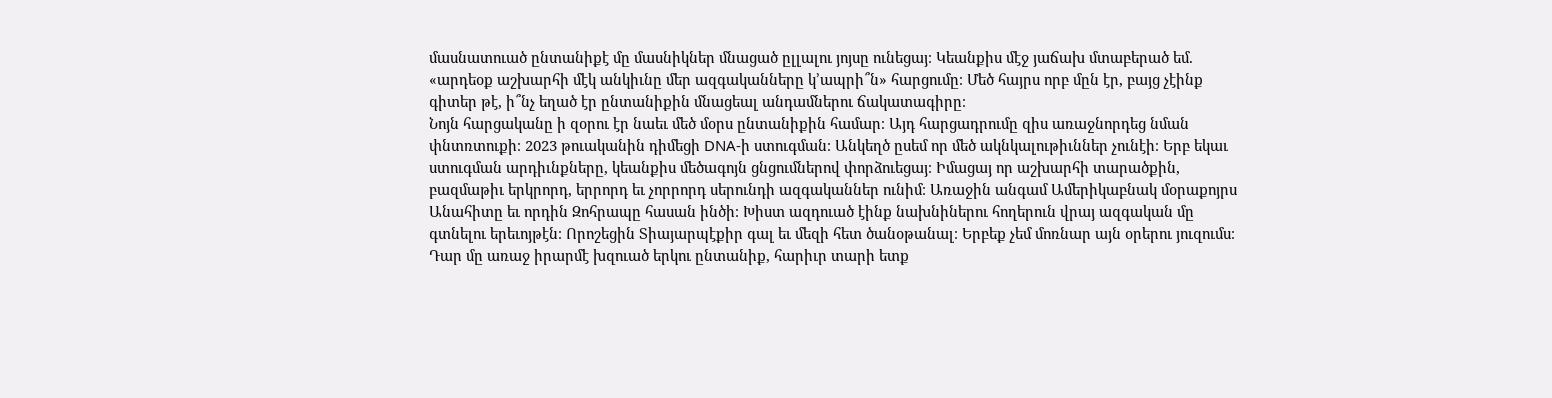մասնատուած ընտանիքէ մը մասնիկներ մնացած ըլլալու յոյսը ունեցայ։ Կեանքիս մէջ յաճախ մտաբերած եմ. «արդեօք աշխարհի մէկ անկիւնը մեր ազգականները կ’ապրի՞ն» հարցումը։ Մեծ հայրս որբ մըն էր, բայց չէինք գիտեր թէ, ի՞նչ եղած էր ընտանիքին մնացեալ անդամներու ճակատագիրը։
Նոյն հարցականը ի զօրու էր նաեւ մեծ մօրս ընտանիքին համար։ Այդ հարցադրումը զիս առաջնորդեց նման փնտռտուքի։ 2023 թուականին դիմեցի DNA-ի ստուգման։ Անկեղծ ըսեմ որ մեծ ակնկալութիւններ չունէի։ Երբ եկաւ ստուգման արդիւնքները, կեանքիս մեծագոյն ցնցումներով փորձուեցայ։ Իմացայ որ աշխարհի տարածքին, բազմաթիւ երկրորդ, երրորդ եւ չորրորդ սերունդի ազգականներ ունիմ։ Առաջին անգամ Ամերիկաբնակ մօրաքոյրս Անահիտը եւ որդին Զոհրապը հասան ինծի։ Խիստ ազդուած էինք նախնիներու հողերուն վրայ ազգական մը գտնելու երեւոյթէն։ Որոշեցին Տիայարպէքիր գալ եւ մեզի հետ ծանօթանալ։ Երբեք չեմ մոռնար այն օրերու յուզումս։ Դար մը առաջ իրարմէ խզուած երկու ընտանիք, հարիւր տարի ետք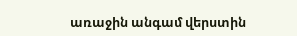առաջին անգամ վերստին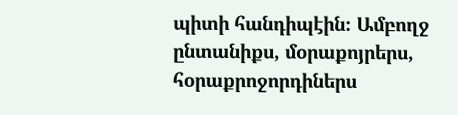պիտի հանդիպէին։ Ամբողջ ընտանիքս, մօրաքոյրերս, հօրաքրոջորդիներս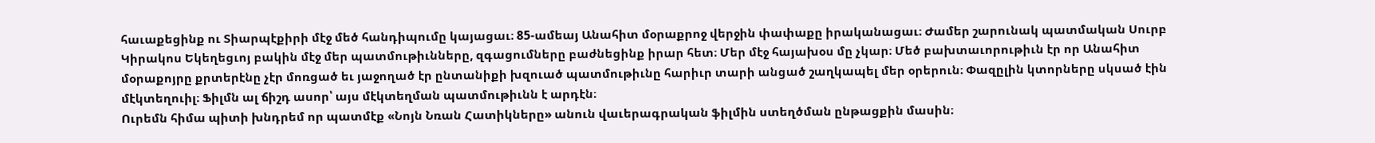հաւաքեցինք ու Տիարպէքիրի մէջ մեծ հանդիպումը կայացաւ։ 85-ամեայ Անահիտ մօրաքրոջ վերջին փափաքը իրականացաւ։ Ժամեր շարունակ պատմական Սուրբ Կիրակոս Եկեղեցւոյ բակին մէջ մեր պատմութիւնները, զգացումները բաժնեցինք իրար հետ։ Մեր մէջ հայախօս մը չկար։ Մեծ բախտաւորութիւն էր որ Անահիտ մօրաքոյրը քրտերէնը չէր մոռցած եւ յաջողած էր ընտանիքի խզուած պատմութիւնը հարիւր տարի անցած շաղկապել մեր օրերուն։ Փազըլին կտորները սկսած էին մէկտեղուիլ։ Ֆիլմն ալ ճիշդ ասոր՝ այս մէկտեղման պատմութիւնն է արդէն։
Ուրեմն հիմա պիտի խնդրեմ որ պատմէք «Նոյն Նռան Հատիկները» անուն վաւերագրական ֆիլմին ստեղծման ընթացքին մասին։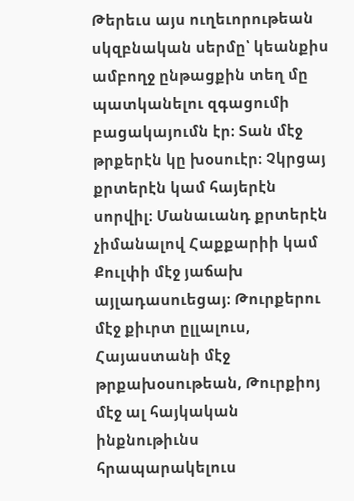Թերեւս այս ուղեւորութեան սկզբնական սերմը՝ կեանքիս ամբողջ ընթացքին տեղ մը պատկանելու զգացումի բացակայումն էր։ Տան մէջ թրքերէն կը խօսուէր։ Չկրցայ քրտերէն կամ հայերէն սորվիլ։ Մանաւանդ քրտերէն չիմանալով Հաքքարիի կամ Քուլփի մէջ յաճախ այլադասուեցայ։ Թուրքերու մէջ քիւրտ ըլլալուս, Հայաստանի մէջ թրքախօսութեան, Թուրքիոյ մէջ ալ հայկական ինքնութիւնս հրապարակելուս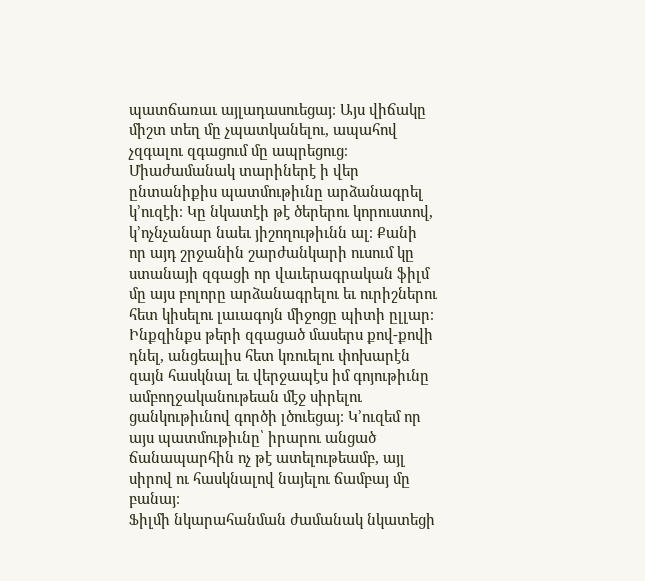պատճառաւ այլադասուեցայ։ Այս վիճակը միշտ տեղ մը չպատկանելու, ապահով չզգալու զգացում մը ապրեցուց։ Միաժամանակ տարիներէ ի վեր ընտանիքիս պատմութիւնը արձանագրել կ՚ուզէի։ Կը նկատէի թէ ծերերու կորուստով, կ՚ոչնչանար նաեւ յիշողութիւնն ալ։ Քանի որ այդ շրջանին շարժանկարի ուսում կը ստանայի զգացի որ վաւերագրական ֆիլմ մը այս բոլորը արձանագրելու եւ ուրիշներու հետ կիսելու լաւագոյն միջոցը պիտի ըլլար։ Ինքզինքս թերի զգացած մասերս քով-քովի դնել, անցեալիս հետ կռուելու փոխարէն զայն հասկնալ եւ վերջապէս իմ գոյութիւնը ամբողջականութեան մէջ սիրելու ցանկութիւնով գործի լծուեցայ։ Կ՚ուզեմ որ այս պատմութիւնը՝ իրարու անցած ճանապարհին ոչ թէ ատելութեամբ, այլ սիրով ու հասկնալով նայելու ճամբայ մը բանայ։
Ֆիլմի նկարահանման ժամանակ նկատեցի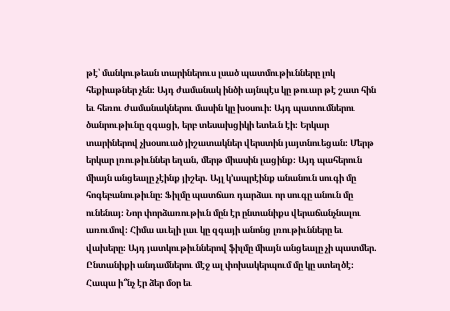թէ՝ մանկութեան տարիներուս լսած պատմութիւնները լոկ հեքիաթներ չեն։ Այդ ժամանակ ինծի այնպէս կը թուար թէ շատ հին եւ հեռու ժամանակներու մասին կը խօսուի։ Այդ պատումներու ծանրութիւնը զգացի, երբ տեսախցիկի ետեւն էի։ Երկար տարիներով չխօսուած յիշատակներ վերստին յայտնուեցան։ Մերթ երկար լռութիւններ եղան, մերթ միասին լացինք։ Այդ պահերուն միայն անցեալը չէինք յիշեր. Այլ կ՚ապրէինք անանուն սուգի մը հոգեբանութիւնը։ Ֆիլմը պատճառ դարձաւ որ սուգը անուն մը ունենայ։ Նոր փորձառութիւն մըն էր ընտանիքս վերաճանչնալու առումով։ Հիմա աւելի լաւ կը զգայի անոնց լռութիւնները եւ վախերը։ Այդ յատկութիւններով ֆիլմը միայն անցեալը չի պատմեր. Ընտանիքի անդամներու մէջ ալ փոխակերպում մը կը ստեղծէ։
Հապա ի՞նչ էր ձեր մօր եւ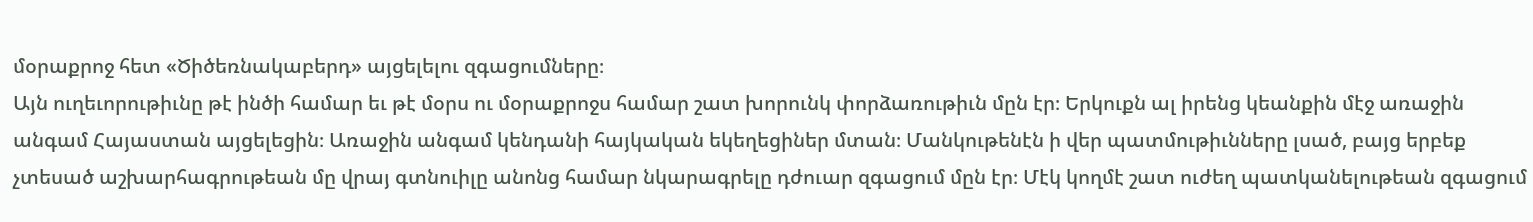մօրաքրոջ հետ «Ծիծեռնակաբերդ» այցելելու զգացումները։
Այն ուղեւորութիւնը թէ ինծի համար եւ թէ մօրս ու մօրաքրոջս համար շատ խորունկ փորձառութիւն մըն էր։ Երկուքն ալ իրենց կեանքին մէջ առաջին անգամ Հայաստան այցելեցին։ Առաջին անգամ կենդանի հայկական եկեղեցիներ մտան։ Մանկութենէն ի վեր պատմութիւնները լսած, բայց երբեք չտեսած աշխարհագրութեան մը վրայ գտնուիլը անոնց համար նկարագրելը դժուար զգացում մըն էր։ Մէկ կողմէ շատ ուժեղ պատկանելութեան զգացում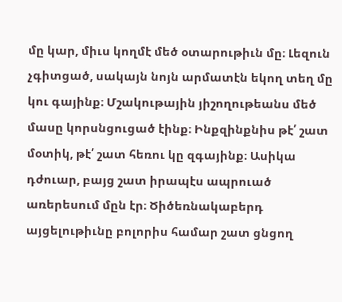մը կար, միւս կողմէ մեծ օտարութիւն մը։ Լեզուն չգիտցած, սակայն նոյն արմատէն եկող տեղ մը կու գայինք։ Մշակութային յիշողութեանս մեծ մասը կորսնցուցած էինք։ Ինքզինքնիս թէ՛ շատ մօտիկ, թէ՛ շատ հեռու կը զգայինք։ Ասիկա դժուար, բայց շատ իրապէս ապրուած առերեսում մըն էր։ Ծիծեռնակաբերդ այցելութիւնը բոլորիս համար շատ ցնցող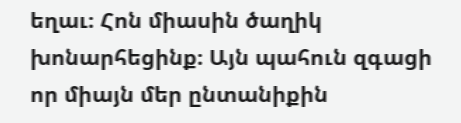եղաւ։ Հոն միասին ծաղիկ խոնարհեցինք։ Այն պահուն զգացի որ միայն մեր ընտանիքին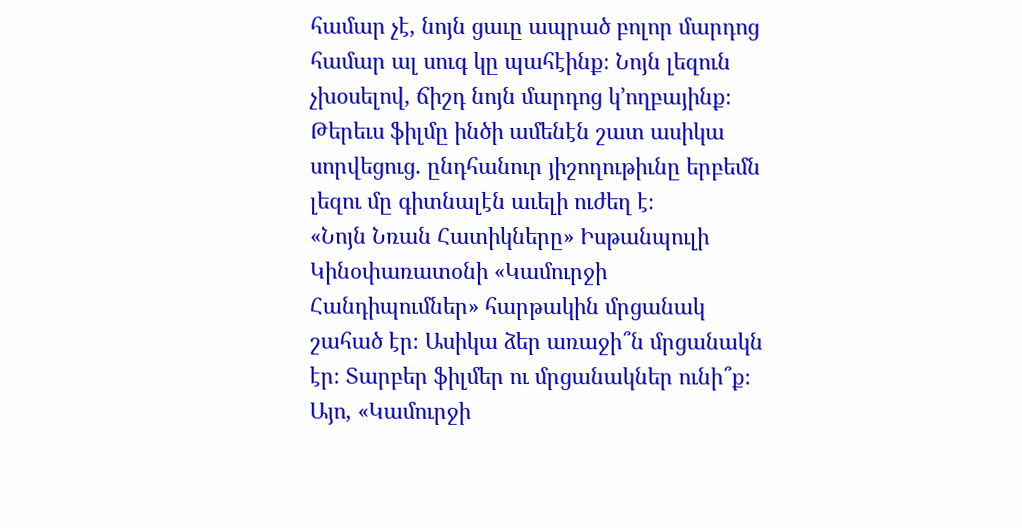համար չէ, նոյն ցաւը ապրած բոլոր մարդոց համար ալ սուգ կը պահէինք։ Նոյն լեզուն չխօսելով, ճիշդ նոյն մարդոց կ՚ողբայինք։ Թերեւս ֆիլմը ինծի ամենէն շատ ասիկա սորվեցուց. ընդհանուր յիշողութիւնը երբեմն լեզու մը գիտնալէն աւելի ուժեղ է։
«Նոյն Նռան Հատիկները» Իսթանպուլի Կինօփառատօնի «Կամուրջի Հանդիպումներ» հարթակին մրցանակ շահած էր։ Ասիկա ձեր առաջի՞ն մրցանակն էր։ Տարբեր ֆիլմեր ու մրցանակներ ունի՞ք։
Այո, «Կամուրջի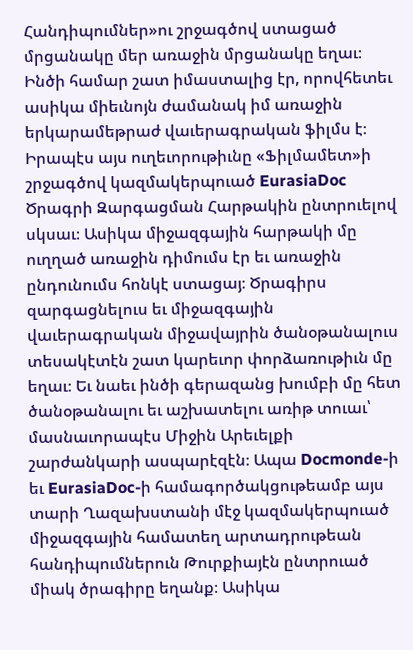Հանդիպումներ»ու շրջագծով ստացած մրցանակը մեր առաջին մրցանակը եղաւ։ Ինծի համար շատ իմաստալից էր, որովհետեւ ասիկա միեւնոյն ժամանակ իմ առաջին երկարամեթրաժ վաւերագրական ֆիլմս է։ Իրապէս այս ուղեւորութիւնը «Ֆիլմամետ»ի շրջագծով կազմակերպուած EurasiaDoc Ծրագրի Զարգացման Հարթակին ընտրուելով սկսաւ։ Ասիկա միջազգային հարթակի մը ուղղած առաջին դիմումս էր եւ առաջին ընդունումս հոնկէ ստացայ։ Ծրագիրս զարգացնելուս եւ միջազգային վաւերագրական միջավայրին ծանօթանալուս տեսակէտէն շատ կարեւոր փորձառութիւն մը եղաւ։ Եւ նաեւ ինծի գերազանց խումբի մը հետ ծանօթանալու եւ աշխատելու առիթ տուաւ՝ մասնաւորապէս Միջին Արեւելքի շարժանկարի ասպարէզէն։ Ապա Docmonde-ի եւ EurasiaDoc-ի համագործակցութեամբ այս տարի Ղազախստանի մէջ կազմակերպուած միջազգային համատեղ արտադրութեան հանդիպումներուն Թուրքիայէն ընտրուած միակ ծրագիրը եղանք։ Ասիկա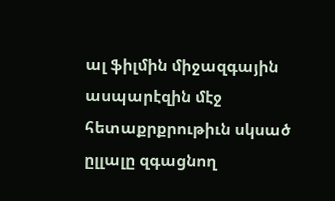ալ ֆիլմին միջազգային ասպարէզին մէջ հետաքրքրութիւն սկսած ըլլալը զգացնող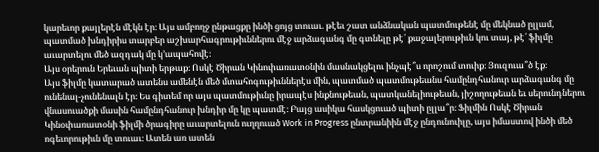կարեւոր քայլերէն մէկն էր։ Այս ամբողջ ընթացքը ինծի ցոյց տուաւ. թէեւ շատ անձնական պատմութենէ մը մեկնած ըլլամ, պատմած խնդիրիս տարբեր աշխարհագրութիւններու մէջ արձագանգ մը գտնելը թէ՛ քաջալերութիւն կու տայ, թէ՛ ֆիլմը աւարտելու մեծ ազդակ մը կ՚ապահովէ։
Այս օրերուն Երեւան պիտի երթաք։ Ոսկէ Ծիրան Կինոփառատօնին մասնակցելու ինչպէ՞ս որոշում տուիք։ Յուզուա՞ծ էք։
Այս ֆիլմը կատարած ատենս ամենէն մեծ մտահոգութիւններէս մին, պատմած պատմութեանս համընդհանուր արձագանգ մը ունենալ-չունենալն էր։ Ես գիտեմ որ այս պատմութիւնը իրապէս ինքնութեան, պատկանելիութեան, յիշողութեան եւ սերունդներու վնասուածքի մասին համընդհանուր խնդիր մը կը պատմէ։ Բայց ասիկա հասկցուած պիտի ըլլա՞ր։ Ֆիլմին Ոսկէ Ծիրան Կինօփառատօնի ֆիլմի ծրագիրը աւարտելուն ուղղուած Work in Progress ընտրանիին մէջ ընդունուիլը, այս իմաստով ինծի մեծ ոգեւորութիւն մը տուաւ։ Ատեն առ ատեն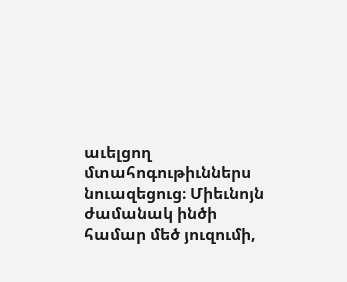աւելցող մտահոգութիւններս նուազեցուց։ Միեւնոյն ժամանակ ինծի համար մեծ յուզումի,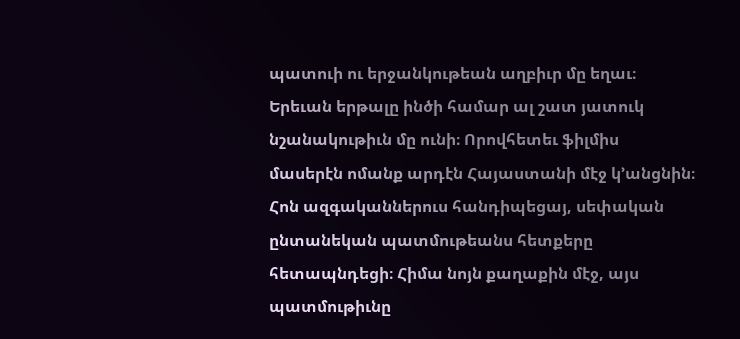պատուի ու երջանկութեան աղբիւր մը եղաւ։ Երեւան երթալը ինծի համար ալ շատ յատուկ նշանակութիւն մը ունի։ Որովհետեւ ֆիլմիս մասերէն ոմանք արդէն Հայաստանի մէջ կ՚անցնին։ Հոն ազգականներուս հանդիպեցայ, սեփական ընտանեկան պատմութեանս հետքերը հետապնդեցի։ Հիմա նոյն քաղաքին մէջ, այս պատմութիւնը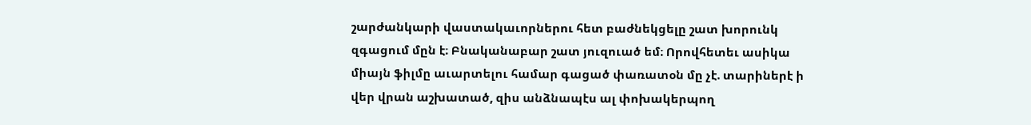շարժանկարի վաստակաւորներու հետ բաժնեկցելը շատ խորունկ զգացում մըն է։ Բնականաբար շատ յուզուած եմ։ Որովհետեւ ասիկա միայն ֆիլմը աւարտելու համար գացած փառատօն մը չէ. տարիներէ ի վեր վրան աշխատած, զիս անձնապէս ալ փոխակերպող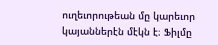ուղեւորութեան մը կարեւոր կայաններէն մէկն է։ Ֆիլմը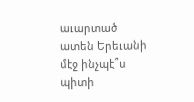աւարտած ատեն Երեւանի մէջ ինչպէ՞ս պիտի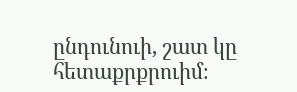ընդունուի, շատ կը հետաքրքրուիմ։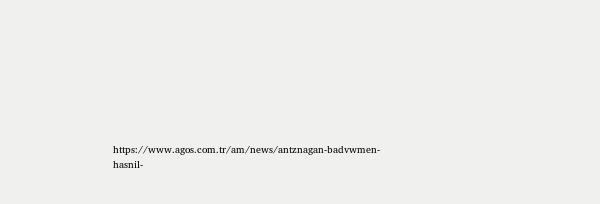https://www.agos.com.tr/am/news/antznagan-badvwmen-hasnil-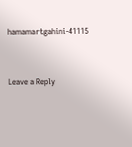hamamartgahini-41115




Leave a Reply